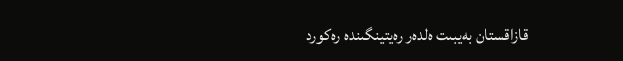قازاقستان بەيبىت ەلدەر رەيتينگىندە رەكورد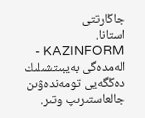جاڭارتتى
استانا. KAZINFORM - الەمدەگى بەيبىتشىلىك دەڭگەيى تومەندەۋىن جالعاستىرىپ وتىر.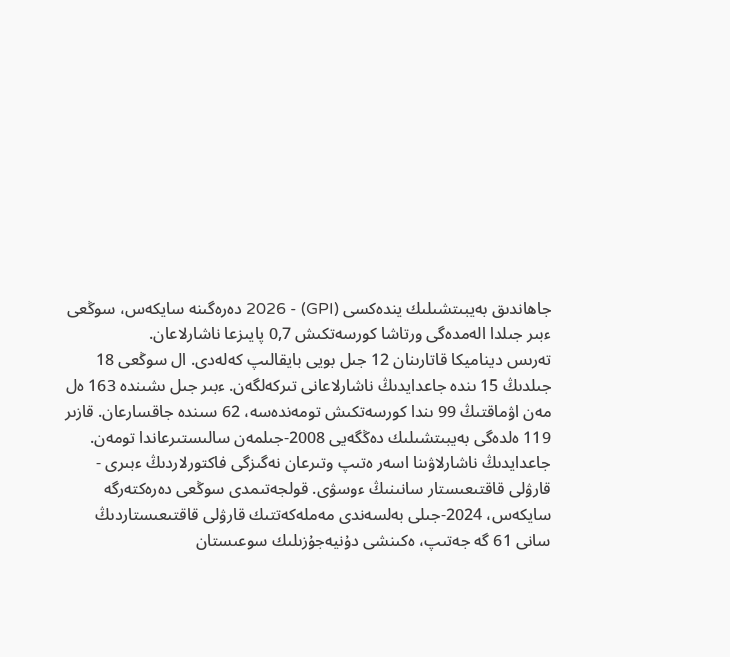جاھاندىق بەيبىتشىلىك يندەكسى (GPI) - 2026 دەرەگىنە سايكەس، سوڭعى ءبىر جىلدا الەمدەگى ورتاشا كورسەتكىش 0,7 پايىزعا ناشارلاعان.
تەرىس ديناميكا قاتارىنان 12 جىل بويى بايقالىپ كەلەدى. ال سوڭعى 18 جىلدىڭ 15 ىندە جاعدايدىڭ ناشارلاعانى تىركەلگەن. ءبىر جىل ىشىندە 163 ەل مەن اۋماقتىڭ 99 ىندا كورسەتكىش تومەندەسە، 62 سىندە جاقسارعان. قازىر 119 ەلدەگى بەيبىتشىلىك دەڭگەيى 2008-جىلمەن سالىستىرعاندا تومەن.
جاعدايدىڭ ناشارلاۋىنا اسەر ەتىپ وتىرعان نەگىزگى فاكتورلاردىڭ ءبىرى - قارۋلى قاقتىعىستار سانىنىڭ ءوسۋى. قولجەتىمدى سوڭعى دەرەكتەرگە سايكەس، 2024-جىلى بەلسەندى مەملەكەتتىك قارۋلى قاقتىعىستاردىڭ سانى 61 گە جەتىپ، ەكىنشى دۇنيەجۇزىلىك سوعىستان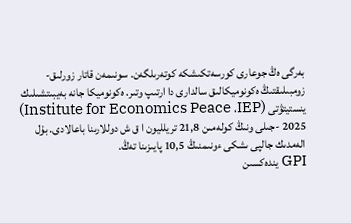بەرگى ەڭ جوعارى كورسەتكىشكە كوتەرىلگەن. سونىمەن قاتار زورلىق-زومبىلىقتىڭ ەكونوميكالىق سالدارى دا ارتىپ وتىر. ەكونوميكا جانە بەيبىتشىلىك ينستيتۋتى (Institute for Economics Peace ،IEP) 2025 -جىلى ونىڭ كولەمىن 21,8 تريلليون ا ق ش دوللارىنا باعالادى. بۇل الەمدىك جالپى ىشكى ءونىمنىڭ 10,5 پايىزىنا تەڭ.
GPI يندەكسىن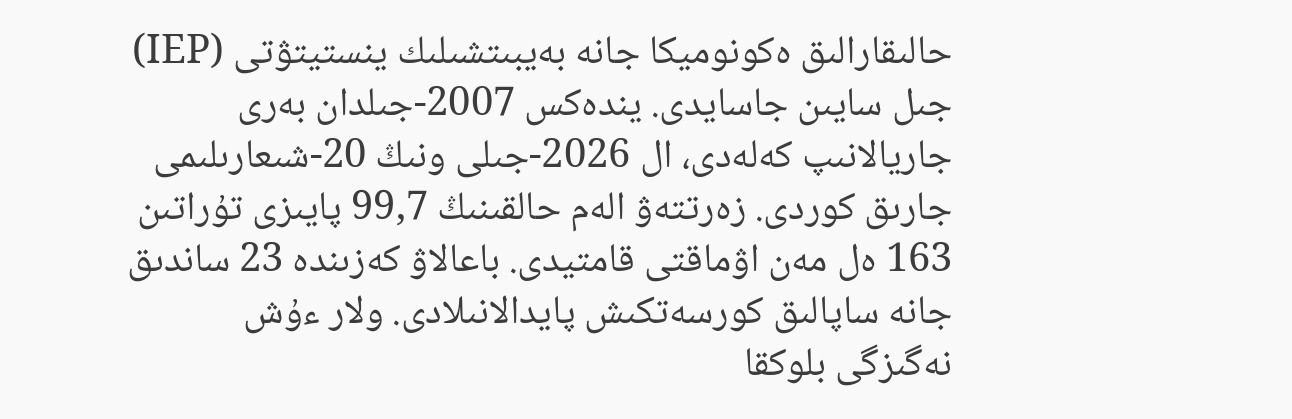حالىقارالىق ەكونوميكا جانە بەيبىتشىلىك ينستيتۋتى (IEP) جىل سايىن جاسايدى. يندەكس 2007-جىلدان بەرى جاريالانىپ كەلەدى، ال 2026-جىلى ونىڭ 20-شىعارىلىمى جارىق كوردى. زەرتتەۋ الەم حالقىنىڭ 99,7 پايىزى تۇراتىن 163 ەل مەن اۋماقتى قامتيدى. باعالاۋ كەزىندە 23 ساندىق جانە ساپالىق كورسەتكىش پايدالانىلادى. ولار ءۇش نەگىزگى بلوكقا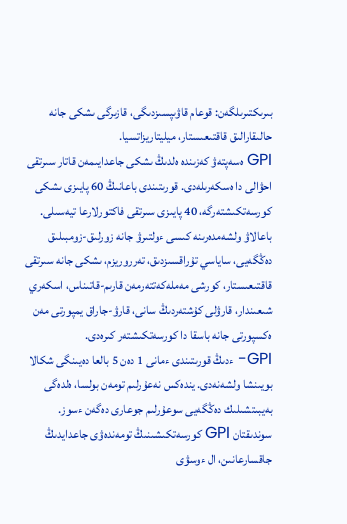بىرىكتىرىلگەن: قوعام قاۋىپسىزدىگى، قازىرگى ىشكى جانە حالىقارالىق قاقتىعىستار، ميليتاريزاتسيا.
GPI ەسەپتەۋ كەزىندە ەلدىڭ ىشكى جاعدايىمەن قاتار سىرتقى احۋالى دا ەسكەرىلەدى. قورىتىندى باعانىڭ 60 پايىزى ىشكى كورسەتكىشتەرگە، 40 پايىزى سىرتقى فاكتورلارعا تيەسىلى. باعالاۋ ولشەمدەرىنە كىسى ءولتىرۋ جانە زورلىق-زومبىلىق دەڭگەيى، ساياسي تۇراقسىزدىق، تەرروريزم، ىشكى جانە سىرتقى قاقتىعىستار، كورشى مەملەكەتتەرمەن قارىم-قاتىناس، اسكەري شىعىندار، قارۋلى كۇشتەردىڭ سانى، قارۋ-جاراق يمپورتى مەن ەكسپورتى جانە باسقا دا كورسەتكىشتەر كىرەدى.
GPI- ءدىڭ قورىتىندى ءمانى 1 دەن 5 بالعا دەيىنگى شكالا بويىنشا ولشەنەدى. يندەكس نەعۇرلىم تومەن بولسا، ەلدەگى بەيبىتشىلىك دەڭگەيى سوعۇرلىم جوعارى دەگەن ءسوز. سوندىقتان GPI كورسەتكىشىنىڭ تومەندەۋى جاعدايدىڭ جاقسارعانىن، ال ءوسۋى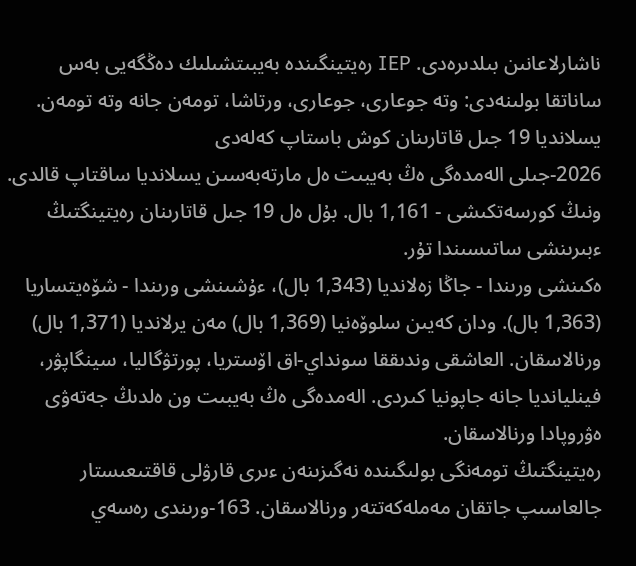ناشارلاعانىن بىلدىرەدى. IEP رەيتينگىندە بەيبىتشىلىك دەڭگەيى بەس ساناتقا بولىنەدى: وتە جوعارى، جوعارى، ورتاشا، تومەن جانە وتە تومەن.
يسلانديا 19 جىل قاتارىنان كوش باستاپ كەلەدى
2026-جىلى الەمدەگى ەڭ بەيبىت ەل مارتەبەسىن يسلانديا ساقتاپ قالدى. ونىڭ كورسەتكىشى - 1,161 بال. بۇل ەل 19 جىل قاتارىنان رەيتينگتىڭ ءبىرىنشى ساتىسىندا تۇر.
ەكىنشى ورىندا - جاڭا زەلانديا (1,343 بال)، ءۇشىنشى ورىندا - شۆەيتساريا (1,363 بال). ودان كەيىن سلوۆەنيا (1,369 بال) مەن يرلانديا (1,371 بال) ورنالاسقان. العاشقى وندىققا سونداي-اق اۆستريا، پورتۋگاليا، سينگاپۋر، فينليانديا جانە جاپونيا كىردى. الەمدەگى ەڭ بەيبىت ون ەلدىڭ جەتەۋى ەۋروپادا ورنالاسقان.
رەيتينگتىڭ تومەنگى بولىگىندە نەگىزىنەن ءىرى قارۋلى قاقتىعىستار جالعاسىپ جاتقان مەملەكەتتەر ورنالاسقان. 163-ورىندى رەسەي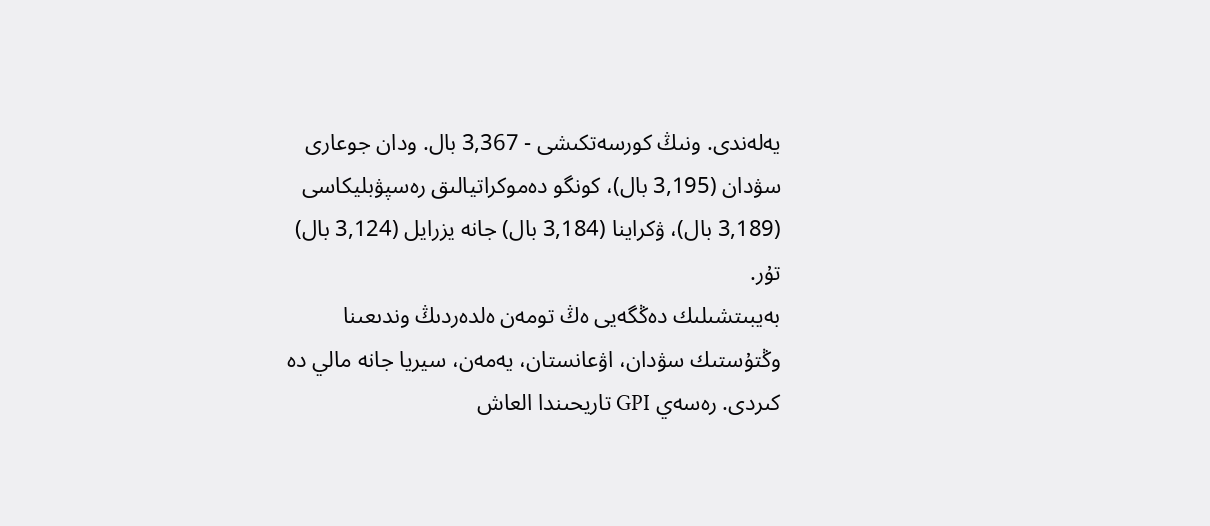يەلەندى. ونىڭ كورسەتكىشى - 3,367 بال. ودان جوعارى سۋدان (3,195 بال)، كونگو دەموكراتيالىق رەسپۋبليكاسى (3,189 بال)، ۋكراينا (3,184 بال) جانە يزرايل (3,124 بال) تۇر.
بەيبىتشىلىك دەڭگەيى ەڭ تومەن ەلدەردىڭ وندىعىنا وڭتۇستىك سۋدان، اۋعانستان، يەمەن، سيريا جانە مالي دە كىردى. رەسەي GPI تاريحىندا العاش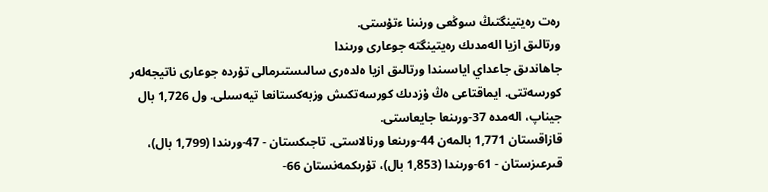رەت رەيتينگتىڭ سوڭعى ورنىنا ءتۇستى.
ورتالىق ازيا الەمدىك رەيتينگتە جوعارى ورىندا
جاھاندىق جاعداي اياسىندا ورتالىق ازيا ەلدەرى سالىستىرمالى تۇردە جوعارى ناتيجەلەر كورسەتتى. ايماقتاعى ەڭ ۇزدىك كورسەتكىش وزبەكستانعا تيەسىلى. ول 1,726 بال جيناپ، الەمدە 37-ورىنعا جايعاستى.
قازاقستان 1,771 بالمەن 44-ورىنعا ورنالاستى. تاجىكستان - 47-ورىندا (1,799 بال)، قىرعىزستان - 61-ورىندا (1,853 بال)، تۇرىكمەنستان 66-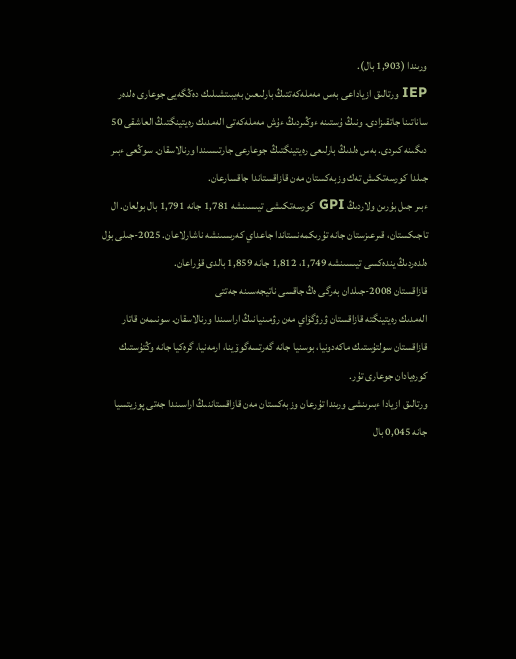ورىندا (1,903 بال).
IEP ورتالىق ازياداعى بەس مەملەكەتتىڭ بارلىعىن بەيبىتشىلىك دەڭگەيى جوعارى ەلدەر ساناتىنا جاتقىزادى. ونىڭ ۇستىنە ءوڭىردىڭ ءۇش مەملەكەتى الەمدىك رەيتينگتىڭ العاشقى 50 دىگىنە كىردى. بەس ەلدىڭ بارلىعى رەيتينگتىڭ جوعارعى جارتىسىندا ورنالاسقان. سوڭعى ءبىر جىلدا كورسەتكىش تەك وزبەكستان مەن قازاقستاندا جاقسارعان.
ءبىر جىل بۇرىن ولاردىڭ GPI كورسەتكىشى تيىسىنشە 1,781 جانە 1,791 بال بولعان. ال تاجىكستان، قىرعىزستان جانە تۇرىكمەنستاندا جاعداي كەرىسىنشە ناشارلاعان. 2025-جىلى بۇل ەلدەردىڭ يندەكسى تيىسىنشە 1,749، 1,812 جانە 1,859 بالدى قۇراعان.
قازاقستان 2008-جىلدان بەرگى ەڭ جاقسى ناتيجەسىنە جەتتى
الەمدىك رەيتينگتە قازاقستان ۋرۋگۆاي مەن رۋمىنيانىڭ اراسىندا ورنالاسقان. سونىمەن قاتار قازاقستان سولتۇستىك ماكەدونيا، بوسنيا جانە گەرتسەگوۆينا، ارمەنيا، گرەكيا جانە وڭتۇستىك كورەيادان جوعارى تۇر.
ورتالىق ازيادا ءبىرىنشى ورىندا تۇرعان وزبەكستان مەن قازاقستاننىڭ اراسىندا جەتى پوزيتسيا جانە 0,045 بال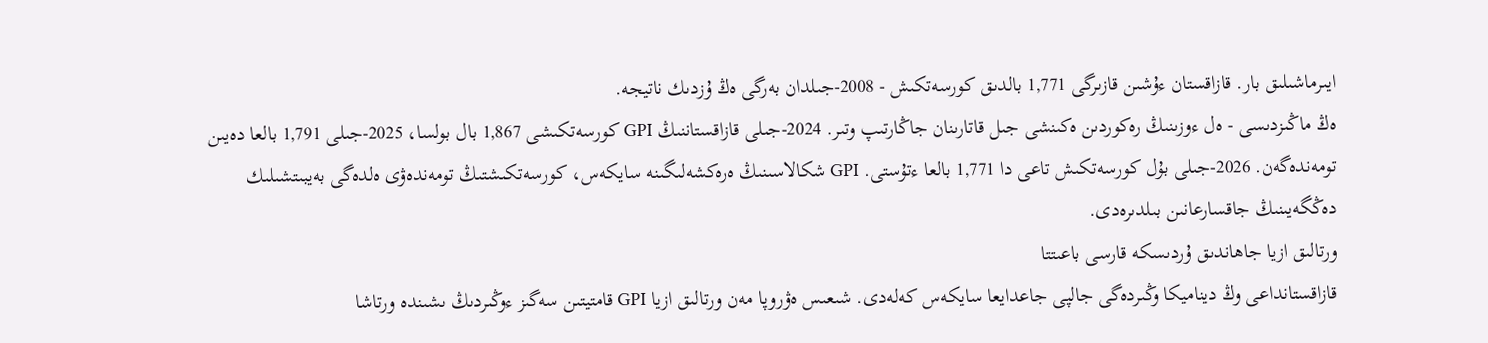ايىرماشىلىق بار. قازاقستان ءۇشىن قازىرگى 1,771 بالدىق كورسەتكىش - 2008-جىلدان بەرگى ەڭ ۇزدىك ناتيجە.
ەڭ ماڭىزدىسى - ەل ءوزىنىڭ رەكوردىن ەكىنشى جىل قاتارىنان جاڭارتىپ وتىر. 2024-جىلى قازاقستاننىڭ GPI كورسەتكىشى 1,867 بال بولسا، 2025-جىلى 1,791 بالعا دەيىن تومەندەگەن. 2026-جىلى بۇل كورسەتكىش تاعى دا 1,771 بالعا ءتۇستى. GPI شكالاسىنىڭ ەرەكشەلىگىنە سايكەس، كورسەتكىشتىڭ تومەندەۋى ەلدەگى بەيبىتشىلىك دەڭگەيىنىڭ جاقسارعانىن بىلدىرەدى.
ورتالىق ازيا جاھاندىق ۇردىسكە قارسى باعىتتا
قازاقستانداعى وڭ ديناميكا وڭىردەگى جالپى جاعدايعا سايكەس كەلەدى. شىعىس ەۋروپا مەن ورتالىق ازيا GPI قامتيتىن سەگىز ءوڭىردىڭ ىشىندە ورتاشا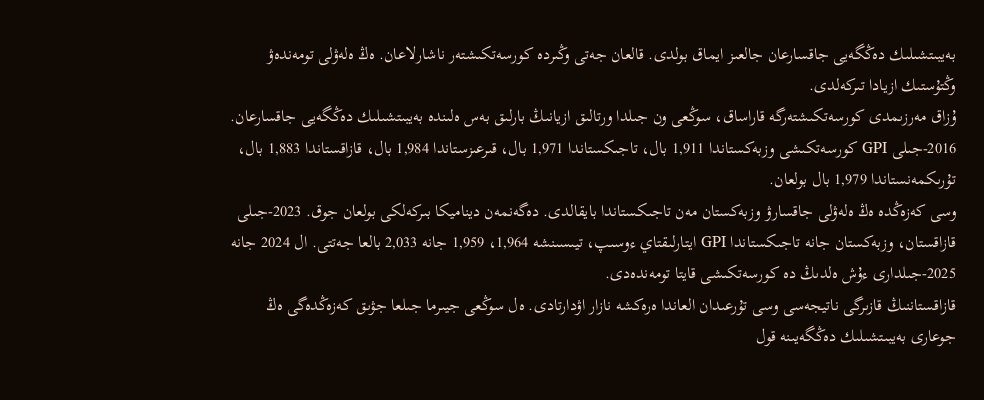بەيبىتشىلىك دەڭگەيى جاقسارعان جالعىز ايماق بولدى. قالعان جەتى وڭىردە كورسەتكىشتەر ناشارلاعان. ەڭ ەلەۋلى تومەندەۋ وڭتۇستىك ازيادا تىركەلدى.
ۇزاق مەرزىمدى كورسەتكىشتەرگە قاراساق، سوڭعى ون جىلدا ورتالىق ازيانىڭ بارلىق بەس ەلىندە بەيبىتشىلىك دەڭگەيى جاقسارعان.
2016-جىلى GPI كورسەتكىشى وزبەكستاندا 1,911 بال، تاجىكستاندا 1,971 بال، قىرعىزستاندا 1,984 بال، قازاقستاندا 1,883 بال، تۇرىكمەنستاندا 1,979 بال بولعان.
وسى كەزەڭدە ەڭ ەلەۋلى جاقسارۋ وزبەكستان مەن تاجىكستاندا بايقالدى. دەگەنمەن ديناميكا بىركەلكى بولعان جوق. 2023-جىلى قازاقستان، وزبەكستان جانە تاجىكستاندا GPI ايتارلىقتاي ءوسىپ، تيىسىنشە 1,964، 1,959 جانە 2,033 بالعا جەتتى. ال 2024 جانە 2025-جىلدارى ءۇش ەلدىڭ دە كورسەتكىشى قايتا تومەندەدى.
قازاقستاننىڭ قازىرگى ناتيجەسى وسى تۇرعىدان العاندا ەرەكشە نازار اۋدارتادى. ەل سوڭعى جيىرما جىلعا جۋىق كەزەڭدەگى ەڭ جوعارى بەيبىتشىلىك دەڭگەيىنە قول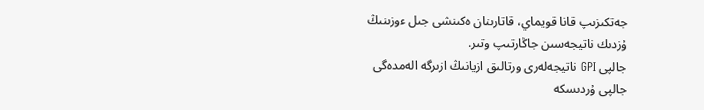جەتكىزىپ قانا قويماي، قاتارىنان ەكىنشى جىل ءوزىنىڭ ۇزدىك ناتيجەسىن جاڭارتىپ وتىر.
جالپى GPI ناتيجەلەرى ورتالىق ازيانىڭ ازىرگە الەمدەگى جالپى ۇردىسكە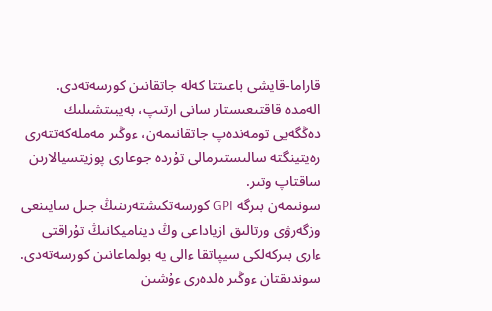قاراما-قايشى باعىتتا كەلە جاتقانىن كورسەتەدى. الەمدە قاقتىعىستار سانى ارتىپ، بەيبىتشىلىك دەڭگەيى تومەندەپ جاتقانىمەن، ءوڭىر مەملەكەتتەرى رەيتينگتە سالىستىرمالى تۇردە جوعارى پوزيتسيالارىن ساقتاپ وتىر.
سونىمەن بىرگە GPI كورسەتكىشتەرىنىڭ جىل سايىنعى وزگەرۋى ورتالىق ازياداعى وڭ ديناميكانىڭ تۇراقتى ءارى بىركەلكى سيپاتقا ءالى يە بولماعانىن كورسەتەدى. سوندىقتان ءوڭىر ەلدەرى ءۇشىن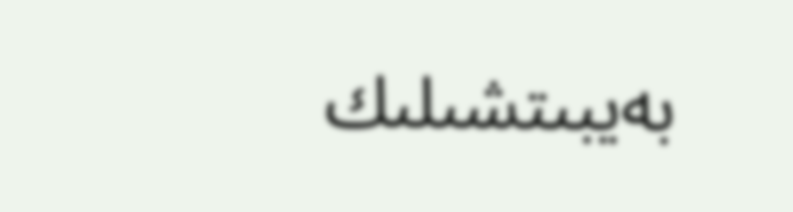بەيبىتشىلىك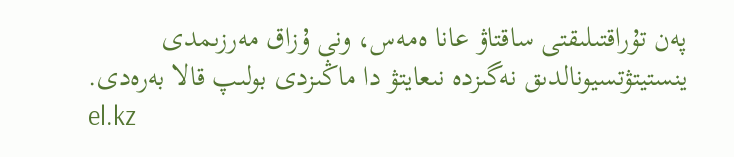پەن تۇراقتىلىقتى ساقتاۋ عانا ەمەس، ونى ۇزاق مەرزىمدى ينستيتۋتسيونالدىق نەگىزدە نىعايتۋ دا ماڭىزدى بولىپ قالا بەرەدى.
el.kz